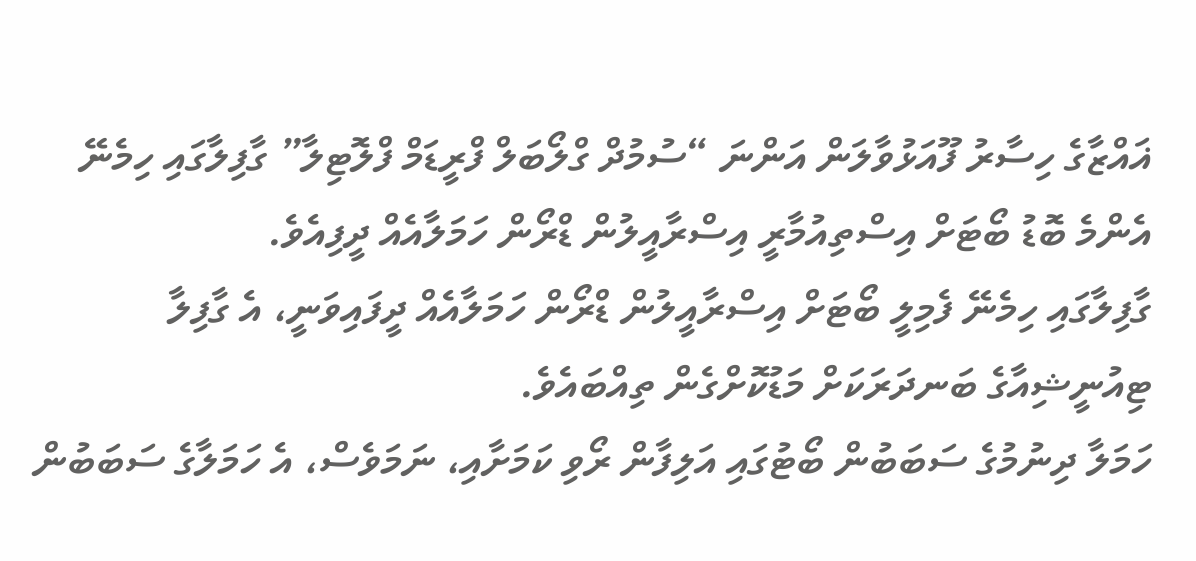ޣައްޒާގެ ހިސާރު ފޫއަޅުވާލަން އަންނަ “ސުމުދް ގްލޯބަލް ފްރީޑަމް ފްލޮޓިލާ” ގާފިލާގައި ހިމެނޭ އެންމެ ބޮޑު ބޯޓަށް އިސްތިއުމާރީ އިސްރާއީލުން ޑްރޯން ހަމަލާއެއް ދީފިއެވެ.
ގާފިލާގައި ހިމެނޭ ފެމިލީ ބޯޓަށް އިސްރާއީލުން ޑްރޯން ހަމަލާއެއް ދީފައިވަނީ، އެ ގާފިލާ ޓިއުނީޝިއާގެ ބަނދަރަކަށް މަޑުކޮށްގެން ތިއްބައެވެ.
ހަމަލާ ދިނުމުގެ ސަބަބުން ބޯޓުގައި އަލިފާން ރޯވި ކަމަށާއި، ނަމަވެސް، އެ ހަމަލާގެ ސަބަބުން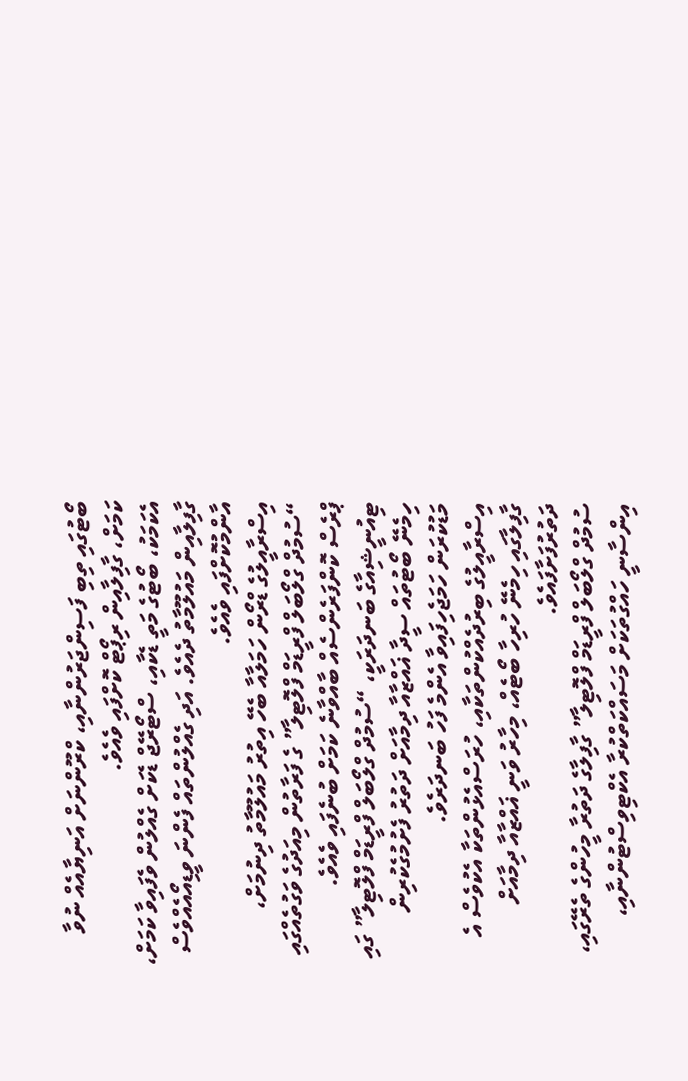ބޯޓުގައި ތިބި ފަސިންޖަރުންނާއި، ކްރޫންނަށް އަނިޔާއެއް ނުވާ ކަމަށް، ގާފިލާއިން ރިޕޯޓް ކޮށްފައި ވެއެވެ.
އެކަމަކު، ބޯޓުގެ މަތީ ޑެކާއި، ސްޓޯރޭޖް ޑެކަށް ގެއްލުން ވެފައިވާ ކަމަށް، ގާފިލާއިން މައުލޫމާތު ދެއެވެ. އަދި ގެއްލުންތައް ފެންނަ ވީޑިއޯއެއްވެސް އާންމުކޮށްފައި ވެއެވެ.
އިސްރާއީލުގެ ޑްރޯން ހަމަލާއާ ބެހޭ އިތުރު މައުލޫމާތު ދިނުމަށް، “ސުމުދް ގްލޯބަލް ފްރީޑަމް ފްލޮޓިލާ” ގެ ފަރާތުން މިއަދުގެ ވަގުތެއްގައި ޕްރެސް ކޮންފަރެންސެއް ބާއްވާނެ ކަމަށް ބުނެފައި ވެއެވެ.
ޓިއުނީޝިއާގެ ބަނދަރަކީ، “ސުމުދް ގްލޯބަލް ފްރީޑަމް ފްލޮޓިލާ” ގައި ހިމެނޭ ބޯޓުތައް ސީދާ ޣައްޒާއާ ދިމާއަށް ދަތުރު ފެށުމުގެކުރިން މަޑުކުރަން ހަމަޖެހިފައިވާ އެންމެ ފަހު ބަނދަރެވެ.
އިސްރާއީލުގެ ބިރުދެއްކުންތަކާއި، ހުރަސްއެޅުންތަކާ އެކުވެސް އެ ގާފިލާގައި ހިމެނޭ ހުރިހާ ބޯޓެއް، މިހާރު ވަނީ ޣައްޒާއާ ދިމާއަށް ދަތުރުފަށާފައެވެ.
ސުމުދް ގްލޯބަލް ފްރީޑަމް ފްލޮޓިލާ” ގާފިލާގެ ދަތުރާ މީހުންގެ ތެރޭގައި، އިންސާނީ ހައްގުތަކަށް މަސައްކަތްކުރާ އެކްޓިވިސްޓުންނާއި،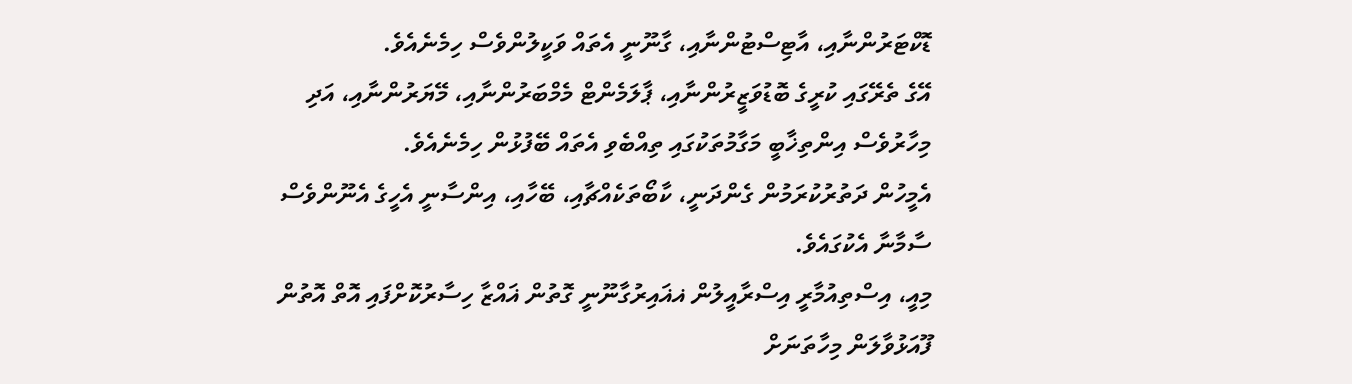ޑޮކްޓަރުންނާއި، އާޓިސްޓުންނާއި، ގާނޫނީ އެތައް ވަކީލުންވެސް ހިމެނެއެވެ.
އޭގެ ތެރޭގައި ކުރީގެ ބޮޑުވަޒީރުންނާއި، ޕާލަމެންޓް މެމްބަރުންނާއި، މޭޔަރުންނާއި، އަދި މިހާރުވެސް އިންތިޚާބީ މަގާމުތަކުގައި ތިއްބެވި އެތައް ބޭފުޅުން ހިމެނެއެވެ.
އެމީހުން ދަތުރުކުރަމުން ގެންދަނީ، ކާބޯތަކެއްޗާއި، ބޭހާއި، އިންސާނީ އެހީގެ އެނޫންވެސް ސާމާނާ އެކުގައެވެ.
މިއީ، އިސްތިއުމާރީ އިސްރާއީލުން ޣޣައިރުގާނޫނީ ގޮތުން ޣައްޒާ ހިސާރުކޮށްފައި އޮތް އޮތުން ފޫއަޅުވާލަން މިހާތަނަށް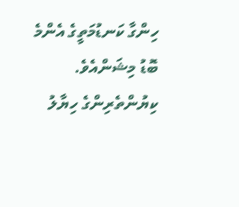ހިންގާ ކަނޑުމަތީގެ އެންމެ ބޮޑު މިޝަންއެވެ.
ކިޔުންތެރިންގެ ހިޔާލު